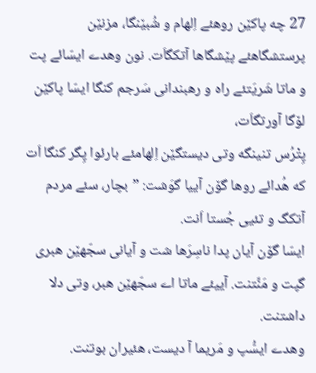27 چه پاکێن روهئے اِلهام و شُبێنگا، مزنێن پرستشگاهئے پێشگاها آتکگاَت. نون وهدے ایسّائے پت و ماتا شَریَتئے راه و رهبندانی سَرجم کنگا ایسّا پاکێن لۆگا آورتگاَت،
پِتْرُس تنینگه وتی دیستگێن اِلهامئے بارئوا پِگر کنگا اَت که هُدائے روها گۆن آییا گوَشت: ”بچار، سئے مردم آتکگ و تئیی جُستا اَنت.
ایسّا گۆن آیان پدا ناسِرَها شت و آیانی سجّهێن هبری گپت و مَنِّتنت. آییئے ماتا اے سجّهێن هبر، وتی دلا داشتنت.
وهدے ایسُّپ و مَریما آ دیست، هئیران بوتنت.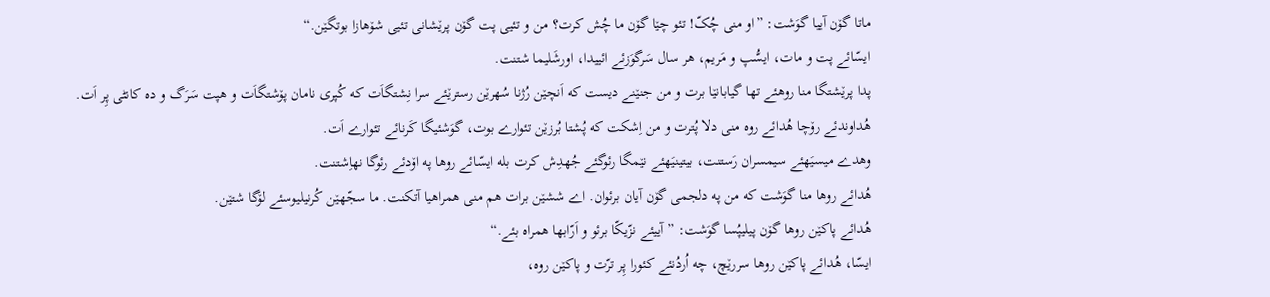ماتا گۆن آییا گوَشت: ”او منی چُکّ! تئو چێا گۆن ما چُش کرت؟ من و تئیی پت گۆن پرێشانی تئیی شۆهازا بوتگێن.“
ایسّائے پت و مات، ایسُّپ و مَریم، هر سال سَرگوَزئے ائییدا، اورشَلیما شتنت.
پدا پرێشتگا منا روهئے تها گیابانێا برت و من جنێنے دیست که اَنچێن رُژنا سُهرێن رسترێئے سرا نِشتگاَت که کُپری نامان پۆشتگاَت و هپت سَرَگ و ده کانٹی پِر اَت.
هُداوندئے رۆچا هُدائے روه منی دلا پُترت و من اِشکت که پُشتا بُرزێن تئوارے بوت، گوَشئیگا کَرنائے تئوارے اَت.
وهدے میسیَهئے سیمسران رَستنت، بیتینیَهئے نێمگا رئوگئے جُهدِش کرت بله ایسّائے روها په اۆدئے رئوگا نهاِشتنت.
هُدائے روها منا گوَشت که من په دلجمی گۆن آیان برئوان. اے ششێن برات هم منی همراهیا آتکنت. ما سجّهێن کُرنیلیوسئے لۆگا شتێن.
هُدائے پاکێن روها گۆن پیلیپُسا گوَشت: ”آییئے نزّیکّا برئو و اَرّابها همراه بئے.“
ایسّا، هُدائے پاکێن روها سررێچ، چه اُردُنئے کئورا پِر ترّت و پاکێن روه،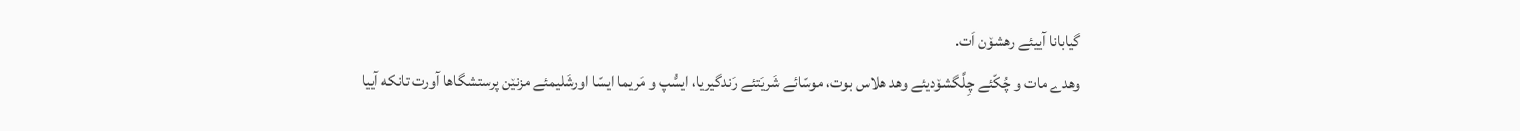گیابانا آییئے رهشۆن اَت.
وهدے مات و چُکّئے چِلَّگشۆدیئے وهد هلاس بوت، موسّائے شَریَتئے رَندگیریا، ایسُّپ و مَریما ایسّا اورشَلیمئے مزنێن پرستشگاها آورت تانکه آییا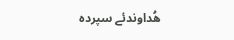هُداوندئے سپرده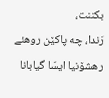بکننت،
رَندا، چه پاکێن روهئے رهشۆنیا ایسّا گیابانا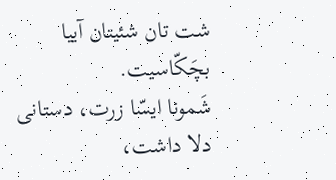شت تان شئیتان آییا بچَکّاسیت.
شَمونا ایسّا زرت، دستانی دلا داشت،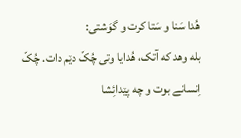هُدا سَنا و سَتا کرت و گوَشتی:
بله وهد که آتک، هُدایا وتی چُکّ دێم دات. چُکّ اِنسانے بوت و چه پێدائِشا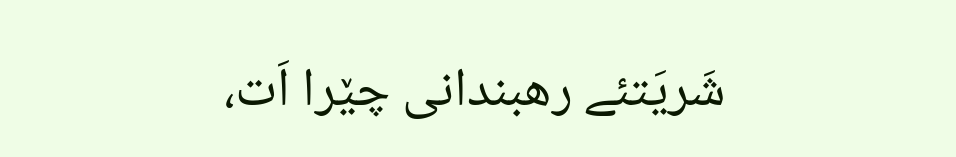شَریَتئے رهبندانی چێرا اَت،